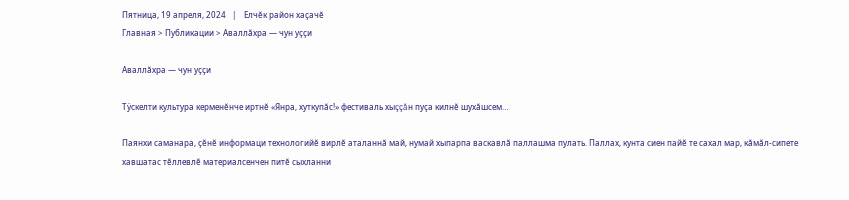Пятница, 19 апреля, 2024   |    Елчĕк район хаçачĕ
Главная > Публикации > Аваллăхра — чун уççи

Аваллăхра — чун уççи

Тÿскелти культура керменĕнче иртнĕ «Янра, хуткупăс!» фестиваль хыççăн пуçа килнĕ шухăшсем…

Паянхи саманара, çĕнĕ информаци технологийĕ вирлĕ аталаннă май, нумай хыпарпа васкавлă паллашма пулать. Паллах, кунта сиен пайĕ те сахал мар, кăмăл-сипете хавшатас тĕллевлĕ материалсенчен питĕ сыхланни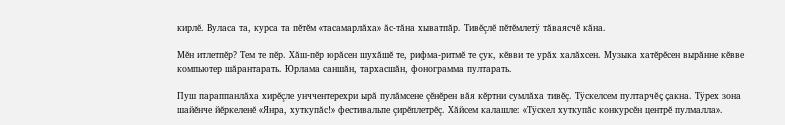кирлĕ. Вуласа та, курса та пĕтĕм «тасамарлăха» ăс-тăна хыватпăр. Тивĕçлĕ пĕтĕмлетÿ тăваясчĕ кăна.

Мĕн итлетпĕр? Тем те пĕр. Хăш-пĕр юрăсен шухăшĕ те, рифма-ритмĕ те çук, кĕвви те урăх халăхсен. Музыка хатĕрĕсен вырăнне кĕвве компьютер шăрантарать. Юрлама саншăн, тархасшăн, фонограмма пултарать.

Пуш параппанлăха хирĕçле унччентерехри ырă пулăмсене çĕнĕрен вăя кĕртни сумлăха тивĕç. Тÿскелсем пултарчĕç çакна. Тÿрех зона шайĕнче йĕркеленĕ «Янра, хуткупăс!» фестивальпе çирĕплетрĕç. Хăйсем калашле: «Тÿскел хуткупăс конкурсĕн центрĕ пулмалла».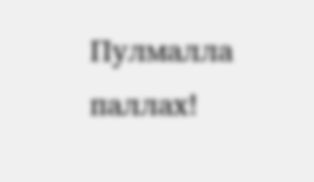Пулмалла паллах!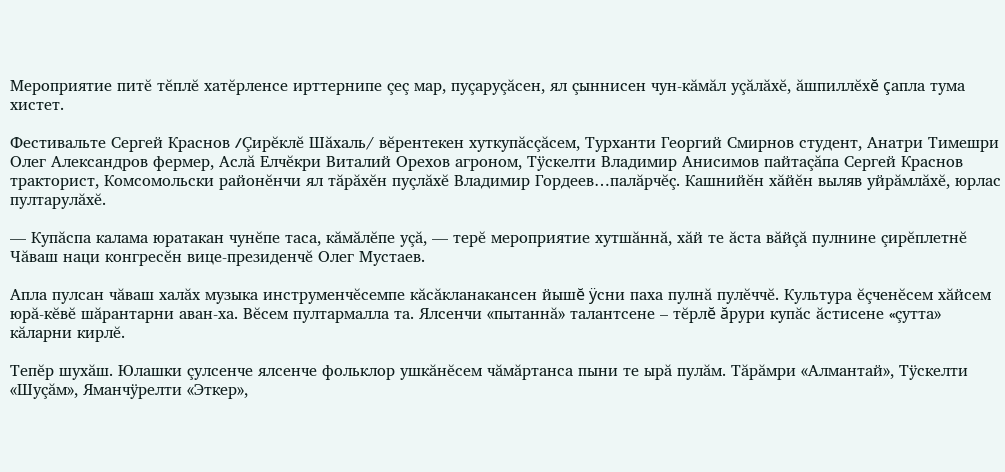Мероприятие питĕ тĕплĕ хатĕрленсе ирттернипе çеç мар, пуçаруçăсен, ял çыннисен чун-кăмăл уçăлăхĕ, ăшпиллĕхĕ çапла тума хистет.

Фестивальте Сергей Краснов /Çирĕклĕ Шăхаль/ вĕрентекен хуткупăсçăсем, Турханти Георгий Смирнов студент, Анатри Тимешри Олег Александров фермер, Аслă Елчĕкри Виталий Орехов агроном, Тÿскелти Владимир Анисимов пайтаçăпа Сергей Краснов тракторист, Комсомольски районĕнчи ял тăрăхĕн пуçлăхĕ Владимир Гордеев…палăрчĕç. Кашнийĕн хăйĕн выляв уйрăмлăхĕ, юрлас пултарулăхĕ.

— Купăспа калама юратакан чунĕпе таса, кăмăлĕпе уçă, — терĕ мероприятие хутшăннă, хăй те ăста вăйçă пулнине çирĕплетнĕ Чăваш наци конгресĕн вице-президенчĕ Олег Мустаев.

Апла пулсан чăваш халăх музыка инструменчĕсемпе кăсăкланакансен йышĕ ÿсни паха пулнă пулĕччĕ. Культура ĕçченĕсем хăйсем юрă-кĕвĕ шăрантарни аван-ха. Вĕсем пултармалла та. Ялсенчи «пытаннă» талантсене – тĕрлĕ ăрури купăс ăстисене «çутта» кăларни кирлĕ.

Тепĕр шухăш. Юлашки çулсенче ялсенче фольклор ушкăнĕсем чăмăртанса пыни те ырă пулăм. Тăрăмри «Алмантай», Тÿскелти «Шуçăм», Яманчÿрелти «Эткер»,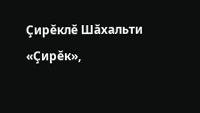Çирĕклĕ Шăхальти «Çирĕк»,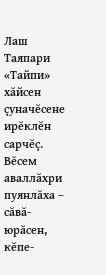Лаш Таяпари «Тайпи» хăйсен çуначĕсене ирĕклĕн сарчĕç. Вĕсем аваллăхри пуянлăха – сăвă-юрăсен, кĕпе-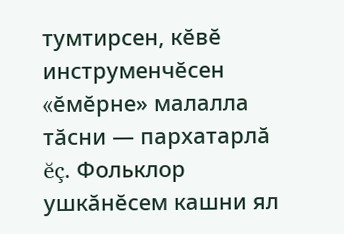тумтирсен, кĕвĕ инструменчĕсен «ĕмĕрне» малалла тăсни — пархатарлă ĕç. Фольклор ушкăнĕсем кашни ял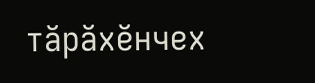тăрăхĕнчех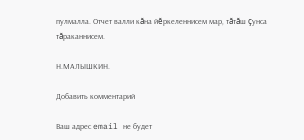пулмалла. Отчет валли кăна йĕркеленнисем мар, тăтăш çунса тăраканнисем.

Н.МАЛЫШКИН.

Добавить комментарий

Ваш адрес email не будет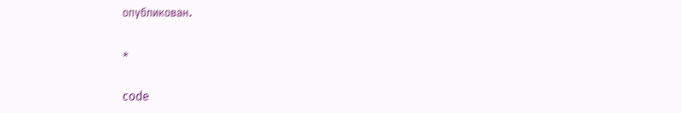опубликован.

*

code